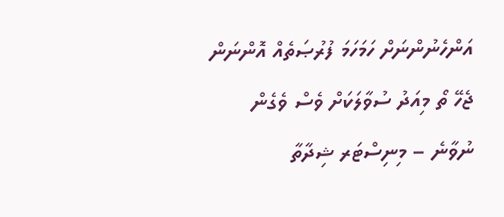އަންހެނުންނަށް ހަމަހަމަ ފުރުޞަތެއް އޮންނަން ޖެހޭ ތޯ މިއަދު ސުވާލަކަށް ވެސް ވެގެން ނުވާނެ – މިނިސްޓަރ ޝިދާތާ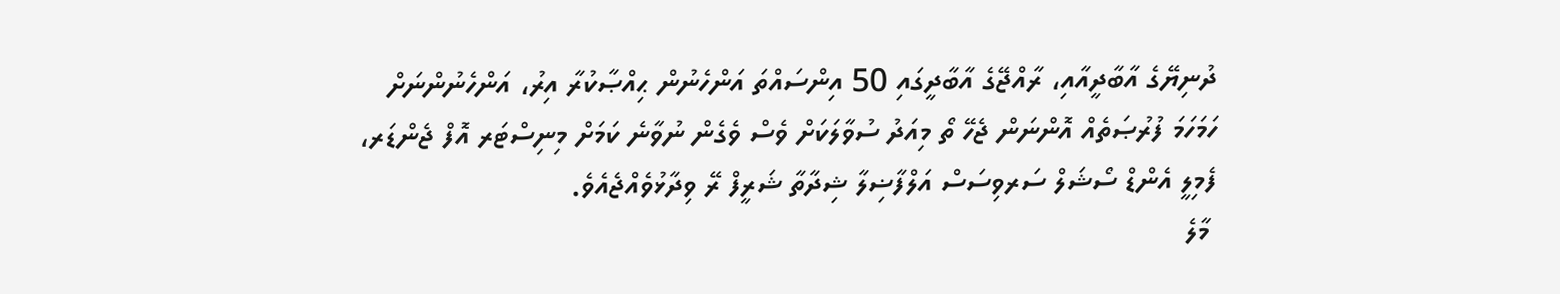ދުނިޔޭގެ އާބާދީއާއި، ރާއްޖޭގެ އާބާދީގައި 50 އިންސައްތަ އަންހެނުން ޙިއްޞާކުރާ އިރު، އަންހެނުންނަށް ހަމަހަމަ ފުރުޞަތެއް އޮންނަން ޖެހޭ ތޯ މިއަދު ސުވާލަކަށް ވެސް ވެގެން ނުވާނެ ކަމަށް މިނިސްޓަރ އޮފް ޖެންޑަރ، ފެމިލީ އެންޑް ސޯޝަލް ސަރވިސަސް އަލްފާޟިލާ ޝިދާތާ ޝަރީފް ރޭ ވިދާޅުވެއްޖެއެވެ.
 މާލެ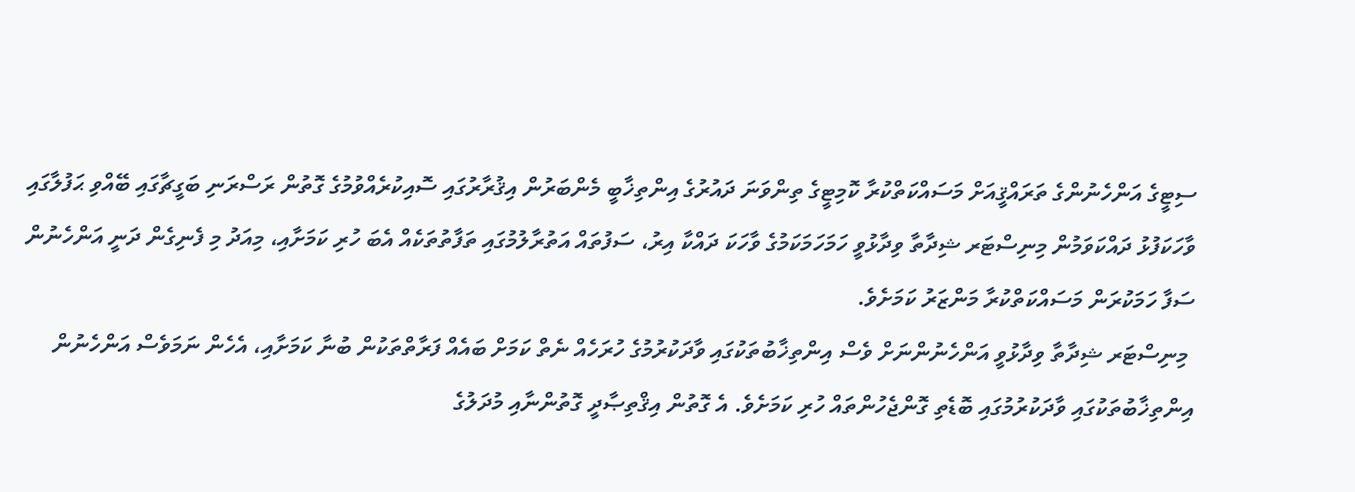ސިޓީގެ އަންހެނުންގެ ތަރައްޤީއަށް މަސައްކަތްކުރާ ކޮމިޓީގެ ތިންވަނަ ދައުރުގެ އިންތިޚާބީ މެންބަރުން އިޤުރާރުގައި ސޮއިކުރެއްވުމުގެ ގޮތުން ރަސްރަނި ބަގީޗާގައި ބޭއްވި ޙަފުލާގައި ވާހަކަފުޅު ދައްކަވަމުން މިނިސްޓަރ ޝިދާތާ ވިދާޅުވީ ހަމަހަމަކަމުގެ ވާހަކަ ދައްކާ އިރު، ސަފުތައް އަތުރާލުމުގައި ތަފާތުތަކެއް އެބަ ހުރި ކަމަށާއި، މިއަދު މި ފެނިގެން ދަނީ އަންހެނުން ސަފާ ހަމަކުރަން މަސައްކަތްކުރާ މަންޒަރު ކަމަށެވެ.
 މިނިސްޓަރ ޝިދާތާ ވިދާޅުވީ އަންހެނުންނަށް ވެސް އިންތިޚާބުތަކުގައި ވާދަކުރުމުގެ ހުރަހެއް ނެތް ކަމަށް ބައެއް ފަރާތްތަކުން ބުނާ ކަމަށާއި، އެހެން ނަމަވެސް އަންހެނުން އިންތިޚާބުތަކުގައި ވާދަކުރުމުގައި ބޮޑެތި ގޮންޖެހުންތައް ހުރި ކަމަށެވެ. އެ ގޮތުން އިޤްތިޞާދީ ގޮތުންނާއި މުދަލުގެ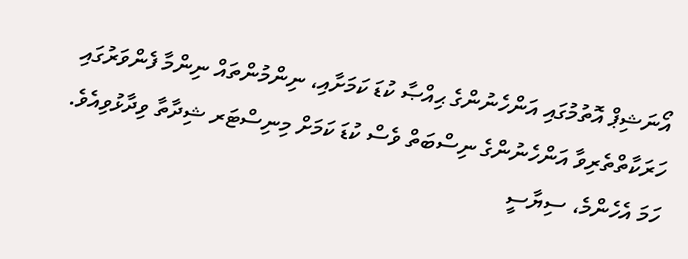އޯނަޝިޕް އޮތުމުގައި އަންހެނުންގެ ޙިއްޞާ ކުޑަ ކަމަށާއި، ނިންމުންތައް ނިންމާ ފެންވަރުގައި ހަރަކާތްތެރިވާ އަންހެނުންގެ ނިސްބަތް ވެސް ކުޑަ ކަމަށް މިނިސްޓަރ ޝިދާތާ ވިދާޅުވިއެވެ.
ހަމަ އެހެންމެ، ސިޔާސީ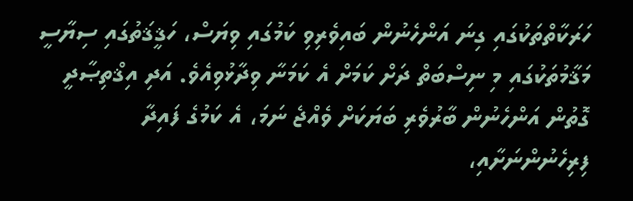ހަރަކާތްތަކުގައި ގިނަ އަންހެނުން ބައިވެރިވި ކަމުގައި ވިޔަސް، ހަޤީޤަތުގައި ސިޔާސީ މަޤާމުތަކުގައި މި ނިސްބަތް ދަށް ކަމަށް އެ ކަމަނާ ވިދާޅުވިއެވެ. އަދި އިޤްތިޞާދީ ގޮތުން އަންހެނުން ބާރުވެރި ބަޔަކަށް ވެއްޖެ ނަމަ، އެ ކަމުގެ ފައިދާ ފިރިހެނުންނަށާއި،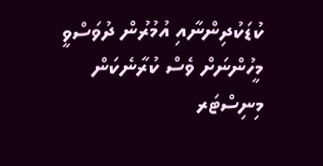ކުޑަކުދިންނާއި އުމުރުން ދުވަސްވީ މީހުންނަށް ވެސް ކުރާނެކަން މިނިސްޓަރ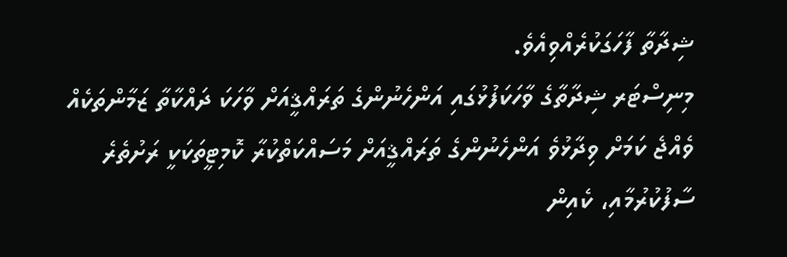ޝިދާތާ ފާހަގަކުރެއްވިއެވެ.
މިނިސްޓަރ ޝިދާތާގެ ވާހަކަފުޅުގައި އަންހެނުންގެ ތަރައްޤީއަށް ވާހަކަ ދައްކާތާ ޒަމާންތަކެއް ވެއްޖެ ކަމަށް ވިދާޅުވެ އަންހެނުންގެ ތަރައްޤީއަށް މަސައްކަތްކުރާ ކޮމިޓީތަކަކީ ރަށުތެރެ ސާފުކުރުމާއި، ކެއިން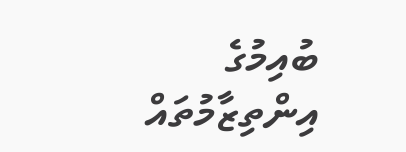ބުއިމުގެ އިންތިޒާމުތައް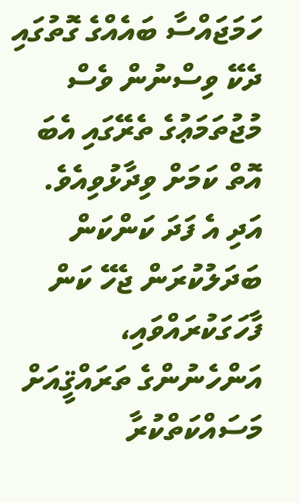ހަމަޖައްސާ ބައެއްގެ ގޮތުގައި ދެކޭ ވިސްނުން ވެސް މުޖުތަމަޢުގެ ތެރޭގައި އެބަ އޮތް ކަމަށް ވިދާޅުވިއެވެ. އަދި އެ ފަދަ ކަންކަން ބަދަލުކުރަން ޖެހޭ ކަން ފާހަގަކުރައްވައި، އަންހެނުންގެ ތަރައްޤީއަށް މަސައްކަތްކުރާ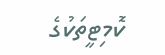ކޮމިޓީތަކުގެ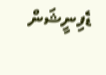ޑެފިނީޝަން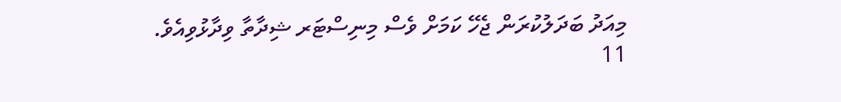މިއަދު ބަދަލުކުރަން ޖެހޭ ކަމަށް ވެސް މިނިސްޓަރ ޝިދާތާ ވިދާޅުވިއެވެ.
11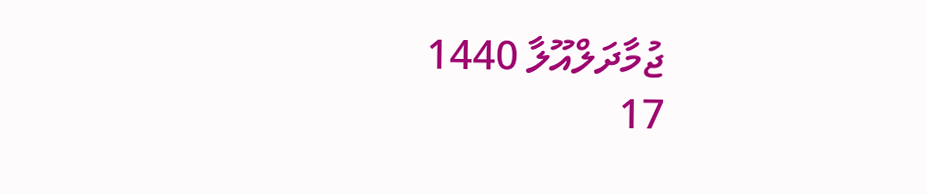ޖުމާދަލްއޫލާ 1440
17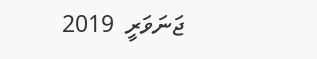ޖަނަވަރީ  2019